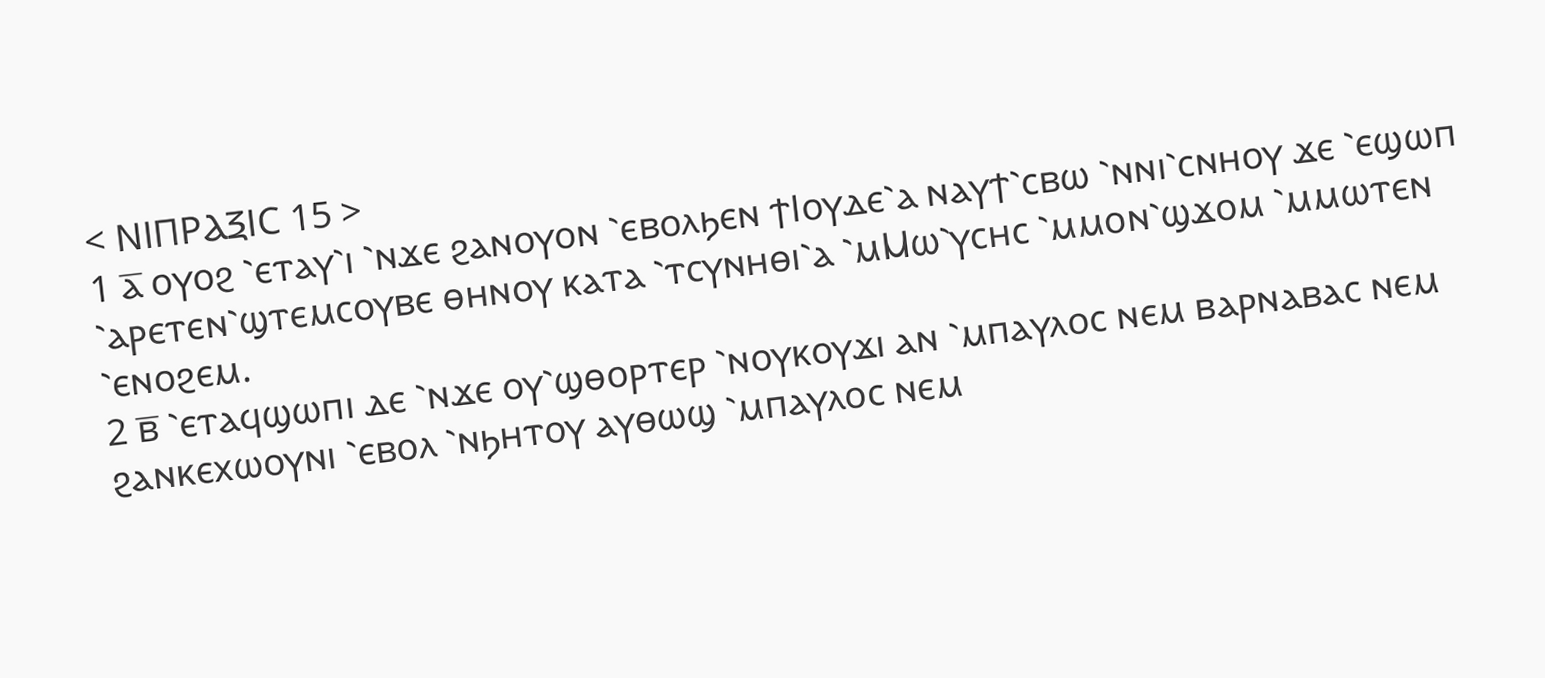< ⲚⲒⲠⲢⲀⲜⲒⲤ 15 >
1 ⲁ̅ ⲟⲩⲟϩ ⳿ⲉⲧⲁⲩ⳿ⲓ ⳿ⲛϫⲉ ϩⲁⲛⲟⲩⲟⲛ ⳿ⲉⲃⲟⲗϧⲉⲛ ϯⲒⲟⲩⲇⲉ⳿ⲁ ⲛⲁⲩϯ⳿ⲥⲃⲱ ⳿ⲛⲛⲓ⳿ⲥⲛⲏⲟⲩ ϫⲉ ⳿ⲉϣⲱⲡ ⳿ⲁⲣⲉⲧⲉⲛ⳿ϣⲧⲉⲙⲥⲟⲩⲃⲉ ⲑⲏⲛⲟⲩ ⲕⲁⲧⲁ ⳿ⲧⲥⲩⲛⲏⲑⲓ⳿ⲁ ⳿ⲙⲘⲱ⳿ⲩⲥⲏⲥ ⳿ⲙⲙⲟⲛ⳿ϣϫⲟⲙ ⳿ⲙⲙⲱⲧⲉⲛ ⳿ⲉⲛⲟϩⲉⲙ.
2 ⲃ̅ ⳿ⲉⲧⲁϥϣⲱⲡⲓ ⲇⲉ ⳿ⲛϫⲉ ⲟⲩ⳿ϣⲑⲟⲣⲧⲉⲣ ⳿ⲛⲟⲩⲕⲟⲩϫⲓ ⲁⲛ ⳿ⲙⲡⲁⲩⲗⲟⲥ ⲛⲉⲙ ⲃⲁⲣⲛⲁⲃⲁⲥ ⲛⲉⲙ ϩⲁⲛⲕⲉⲭⲱⲟⲩⲛⲓ ⳿ⲉⲃⲟⲗ ⳿ⲛϧⲏⲧⲟⲩ ⲁⲩⲑⲱϣ ⳿ⲙⲡⲁⲩⲗⲟⲥ ⲛⲉⲙ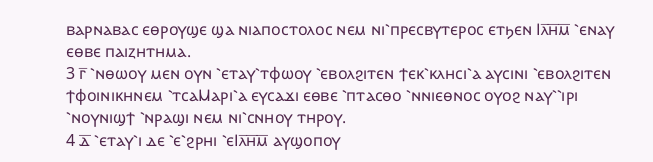ⲃⲁⲣⲛⲁⲃⲁⲥ ⲉⲑⲣⲟⲩϣⲉ ϣⲁ ⲛⲓⲁⲡⲟⲥⲧⲟⲗⲟⲥ ⲛⲉⲙ ⲛⲓ⳿ⲡⲣⲉⲥⲃⲩⲧⲉⲣⲟⲥ ⲉⲧϧⲉⲛ Ⲓⲗ̅ⲏ̅ⲙ̅ ⳿ⲉⲛⲁⲩ ⲉⲑⲃⲉ ⲡⲁⲓⲍⲏⲧⲏⲙⲁ.
3 ⲅ̅ ⳿ⲛⲑⲱⲟⲩ ⲙⲉⲛ ⲟⲩⲛ ⳿ⲉⲧⲁⲩ⳿ⲧⲫⲱⲟⲩ ⳿ⲉⲃⲟⲗϩⲓⲧⲉⲛ ϯⲉⲕ⳿ⲕⲗⲏⲥⲓ⳿ⲁ ⲁⲩⲥⲓⲛⲓ ⳿ⲉⲃⲟⲗϩⲓⲧⲉⲛ ϯⲫⲟⲓⲛⲓⲕⲏⲛⲉⲙ ⳿ⲧⲥⲁⲘⲁⲣⲓ⳿ⲁ ⲉⲩⲥⲁϫⲓ ⲉⲑⲃⲉ ⳿ⲡⲧⲁⲥⲑⲟ ⳿ⲛⲛⲓⲉⲑⲛⲟⲥ ⲟⲩⲟϩ ⲛⲁⲩ⳿⳿ⲓⲣⲓ ⳿ⲛⲟⲩⲛⲓϣϯ ⳿ⲛⲣⲁϣⲓ ⲛⲉⲙ ⲛⲓ⳿ⲥⲛⲏⲟⲩ ⲧⲏⲣⲟⲩ.
4 ⲇ̅ ⳿ⲉⲧⲁⲩ⳿ⲓ ⲇⲉ ⳿ⲉ⳿ϩⲣⲏⲓ ⳿ⲉⲒⲗ̅ⲏ̅ⲙ̅ ⲁⲩϣⲟⲡⲟⲩ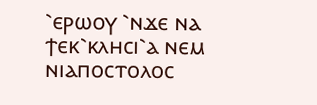⳿ⲉⲣⲱⲟⲩ ⳿ⲛϫⲉ ⲛⲁ ϯⲉⲕ⳿ⲕⲗⲏⲥⲓ⳿ⲁ ⲛⲉⲙ ⲛⲓⲁⲡⲟⲥⲧⲟⲗⲟⲥ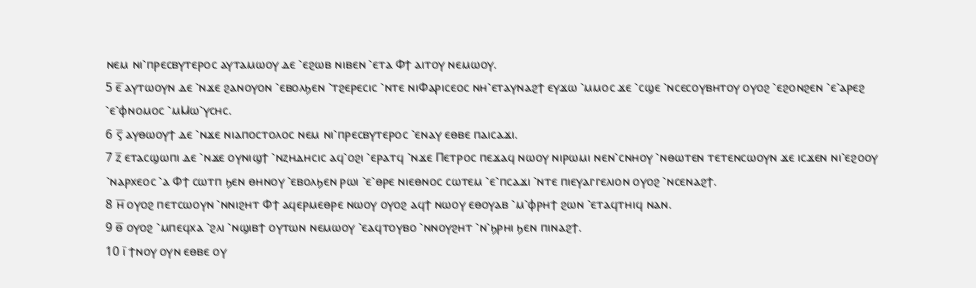ⲛⲉⲙ ⲛⲓ⳿ⲡⲣⲉⲥⲃⲩⲧⲉⲣⲟⲥ ⲁⲩⲧⲁⲙⲱⲟⲩ ⲇⲉ ⳿ⲉϩⲱⲃ ⲛⲓⲃⲉⲛ ⳿ⲉⲧⲁ Ⲫϯ ⲁⲓⲧⲟⲩ ⲛⲉⲙⲱⲟⲩ.
5 ⲉ̅ ⲁⲩⲧⲱⲟⲩⲛ ⲇⲉ ⳿ⲛϫⲉ ϩⲁⲛⲟⲩⲟⲛ ⳿ⲉⲃⲟⲗϧⲉⲛ ⳿ⲧϩⲉⲣⲉⲥⲓⲥ ⳿ⲛⲧⲉ ⲛⲓⲪⲁⲣⲓⲥⲉⲟⲥ ⲛⲏ⳿ⲉⲧⲁⲩⲛⲁϩϯ ⲉⲩϫⲱ ⳿ⲙⲙⲟⲥ ϫⲉ ⳿ⲥϣⲉ ⳿ⲛⲥⲉⲥⲟⲩⲃⲏⲧⲟⲩ ⲟⲩⲟϩ ⳿ⲉϩⲟⲛϩⲉⲛ ⳿ⲉ⳿ⲁⲣⲉϩ ⳿ⲉ⳿ⲫⲛⲟⲙⲟⲥ ⳿ⲙⲘⲱ⳿ⲩⲥⲏⲥ.
6 ⲋ̅ ⲁⲩⲑⲱⲟⲩϯ ⲇⲉ ⳿ⲛϫⲉ ⲛⲓⲁⲡⲟⲥⲧⲟⲗⲟⲥ ⲛⲉⲙ ⲛⲓ⳿ⲡⲣⲉⲥⲃⲩⲧⲉⲣⲟⲥ ⳿ⲉⲛⲁⲩ ⲉⲑⲃⲉ ⲡⲁⲓⲥⲁϫⲓ.
7 ⲍ̅ ⲉⲧⲁⲥϣⲱⲡⲓ ⲇⲉ ⳿ⲛϫⲉ ⲟⲩⲛⲓϣϯ ⳿ⲛⲍⲏⲇⲏⲥⲓⲥ ⲁϥ⳿ⲟϩⲓ ⳿ⲉⲣⲁⲧϥ ⳿ⲛϫⲉ Ⲡⲉⲧⲣⲟⲥ ⲡⲉϫⲁϥ ⲛⲱⲟⲩ ⲛⲓⲣⲱⲙⲓ ⲛⲉⲛ⳿ⲥⲛⲏⲟⲩ ⳿ⲛⲑⲱⲧⲉⲛ ⲧⲉⲧⲉⲛⲥⲱⲟⲩⲛ ϫⲉ ⲓⲥϫⲉⲛ ⲛⲓ⳿ⲉϩⲟⲟⲩ ⳿ⲛⲁⲣⲭⲉⲟⲥ ⳿ⲁ Ⲫϯ ⲥⲱⲧⲡ ϧⲉⲛ ⲑⲏⲛⲟⲩ ⳿ⲉⲃⲟⲗϧⲉⲛ ⲣⲱⲓ ⳿ⲉ⳿ⲑⲣⲉ ⲛⲓⲉⲑⲛⲟⲥ ⲥⲱⲧⲉⲙ ⳿ⲉ⳿ⲡⲥⲁϫⲓ ⳿ⲛⲧⲉ ⲡⲓⲉⲩⲁⲅⲅⲉⲗⲓⲟⲛ ⲟⲩⲟϩ ⳿ⲛⲥⲉⲛⲁϩϯ.
8 ⲏ̅ ⲟⲩⲟϩ ⲡⲉⲧⲥⲱⲟⲩⲛ ⳿ⲛⲛⲓϩⲏⲧ Ⲫϯ ⲁϥⲉⲣⲙⲉⲑⲣⲉ ⲛⲱⲟⲩ ⲟⲩⲟϩ ⲁϥϯ ⲛⲱⲟⲩ ⲉⲑⲟⲩⲁⲃ ⳿ⲙ⳿ⲫⲣⲏϯ ϩⲱⲛ ⳿ⲉⲧⲁϥⲧⲏⲓϥ ⲛⲁⲛ.
9 ⲑ̅ ⲟⲩⲟϩ ⳿ⲙⲡⲉϥⲭⲁ ⳿ϩⲗⲓ ⳿ⲛϣⲓⲃϯ ⲟⲩⲧⲱⲛ ⲛⲉⲙⲱⲟⲩ ⳿ⲉⲁϥⲧⲟⲩⲃⲟ ⳿ⲛⲛⲟⲩϩⲏⲧ ⳿ⲛ⳿ϧⲣⲏⲓ ϧⲉⲛ ⲡⲓⲛⲁϩϯ.
10 ⲓ̅ ϯⲛⲟⲩ ⲟⲩⲛ ⲉⲑⲃⲉ ⲟⲩ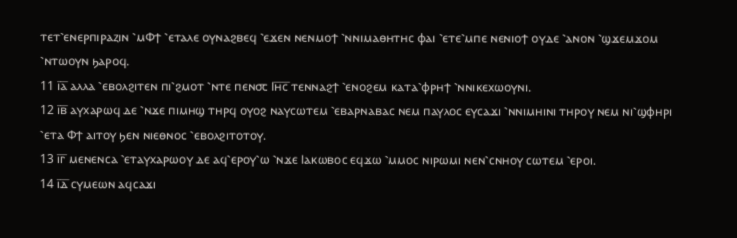ⲧⲉⲧ⳿ⲉⲛⲉⲣⲡⲓⲣⲁⲍⲓⲛ ⳿ⲙⲪϯ ⳿ⲉⲧⲁⲗⲉ ⲟⲩⲛⲁϩⲃⲉϥ ⳿ⲉϫⲉⲛ ⲛⲉⲛⲙⲟϯ ⳿ⲛⲛⲓⲙⲁⲑⲏⲧⲏⲥ ⲫⲁⲓ ⳿ⲉⲧⲉ⳿ⲙⲡⲉ ⲛⲉⲛⲓⲟϯ ⲟⲩⲇⲉ ⳿ⲁⲛⲟⲛ ⳿ϣϫⲉⲙϫⲟⲙ ⳿ⲛⲧⲱⲟⲩⲛ ϧⲁⲣⲟϥ.
11 ⲓ̅ⲁ̅ ⲁⲗⲗⲁ ⳿ⲉⲃⲟⲗϩⲓⲧⲉⲛ ⲡⲓ⳿ϩⲙⲟⲧ ⳿ⲛⲧⲉ ⲡⲉⲛ⳪ Ⲓⲏ̅ⲥ̅ ⲧⲉⲛⲛⲁϩϯ ⳿ⲉⲛⲟϩⲉⲙ ⲕⲁⲧⲁ⳿ⲫⲣⲏϯ ⳿ⲛⲛⲓⲕⲉⲭⲱⲟⲩⲛⲓ.
12 ⲓ̅ⲃ̅ ⲁⲩⲭⲁⲣⲱϥ ⲇⲉ ⳿ⲛϫⲉ ⲡⲓⲙⲏϣ ⲧⲏⲣϥ ⲟⲩⲟϩ ⲛⲁⲩⲥⲱⲧⲉⲙ ⳿ⲉⲃⲁⲣⲛⲁⲃⲁⲥ ⲛⲉⲙ ⲡⲁⲩⲗⲟⲥ ⲉⲩⲥⲁϫⲓ ⳿ⲛⲛⲓⲙⲏⲓⲛⲓ ⲧⲏⲣⲟⲩ ⲛⲉⲙ ⲛⲓ⳿ϣⲫⲏⲣⲓ ⳿ⲉⲧⲁ Ⲫϯ ⲁⲓⲧⲟⲩ ϧⲉⲛ ⲛⲓⲉⲑⲛⲟⲥ ⳿ⲉⲃⲟⲗϩⲓⲧⲟⲧⲟⲩ.
13 ⲓ̅ⲅ̅ ⲙⲉⲛⲉⲛⲥⲁ ⳿ⲉⲧⲁⲩⲭⲁⲣⲱⲟⲩ ⲇⲉ ⲁϥ⳿ⲉⲣⲟⲩ⳿ⲱ ⳿ⲛϫⲉ Ⲓⲁⲕⲱⲃⲟⲥ ⲉϥϫⲱ ⳿ⲙⲙⲟⲥ ⲛⲓⲣⲱⲙⲓ ⲛⲉⲛ⳿ⲥⲛⲏⲟⲩ ⲥⲱⲧⲉⲙ ⳿ⲉⲣⲟⲓ.
14 ⲓ̅ⲇ̅ ⲥⲩⲙⲉⲱⲛ ⲁϥⲥⲁϫⲓ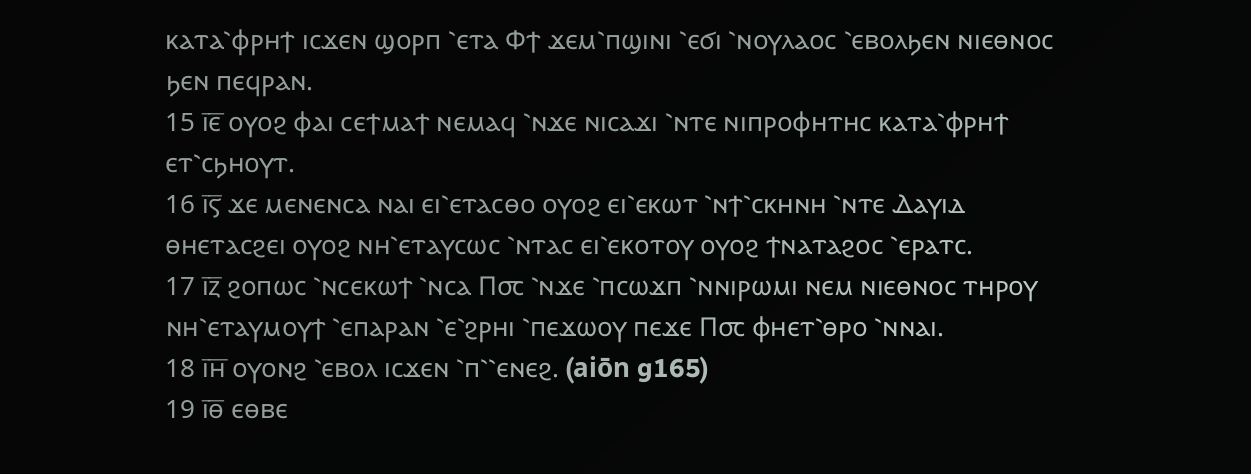ⲕⲁⲧⲁ⳿ⲫⲣⲏϯ ⲓⲥϫⲉⲛ ϣⲟⲣⲡ ⳿ⲉⲧⲁ Ⲫϯ ϫⲉⲙ⳿ⲡϣⲓⲛⲓ ⳿ⲉϭⲓ ⳿ⲛⲟⲩⲗⲁⲟⲥ ⳿ⲉⲃⲟⲗϧⲉⲛ ⲛⲓⲉⲑⲛⲟⲥ ϧⲉⲛ ⲡⲉϥⲣⲁⲛ.
15 ⲓ̅ⲉ̅ ⲟⲩⲟϩ ⲫⲁⲓ ⲥⲉϯⲙⲁϯ ⲛⲉⲙⲁϥ ⳿ⲛϫⲉ ⲛⲓⲥⲁϫⲓ ⳿ⲛⲧⲉ ⲛⲓⲡⲣⲟⲫⲏⲧⲏⲥ ⲕⲁⲧⲁ⳿ⲫⲣⲏϯ ⲉⲧ⳿ⲥϧⲏⲟⲩⲧ.
16 ⲓ̅ⲋ̅ ϫⲉ ⲙⲉⲛⲉⲛⲥⲁ ⲛⲁⲓ ⲉⲓ⳿ⲉⲧⲁⲥⲑⲟ ⲟⲩⲟϩ ⲉⲓ⳿ⲉⲕⲱⲧ ⳿ⲛϯ⳿ⲥⲕⲏⲛⲏ ⳿ⲛⲧⲉ Ⲇⲁⲩⲓⲇ ⲑⲏⲉⲧⲁⲥϩⲉⲓ ⲟⲩⲟϩ ⲛⲏ⳿ⲉⲧⲁⲩⲥⲱⲥ ⳿ⲛⲧⲁⲥ ⲉⲓ⳿ⲉⲕⲟⲧⲟⲩ ⲟⲩⲟϩ ϯⲛⲁⲧⲁϩⲟⲥ ⳿ⲉⲣⲁⲧⲥ.
17 ⲓ̅ⲍ̅ ϩⲟⲡⲱⲥ ⳿ⲛⲥⲉⲕⲱϯ ⳿ⲛⲥⲁ Ⲡ⳪ ⳿ⲛϫⲉ ⳿ⲡⲥⲱϫⲡ ⳿ⲛⲛⲓⲣⲱⲙⲓ ⲛⲉⲙ ⲛⲓⲉⲑⲛⲟⲥ ⲧⲏⲣⲟⲩ ⲛⲏ⳿ⲉⲧⲁⲩⲙⲟⲩϯ ⳿ⲉⲡⲁⲣⲁⲛ ⳿ⲉ⳿ϩⲣⲏⲓ ⳿ⲡⲉϫⲱⲟⲩ ⲡⲉϫⲉ Ⲡ⳪ ⲫⲏⲉⲧ⳿ⲑⲣⲟ ⳿ⲛⲛⲁⲓ.
18 ⲓ̅ⲏ̅ ⲟⲩⲟⲛϩ ⳿ⲉⲃⲟⲗ ⲓⲥϫⲉⲛ ⳿ⲡ⳿⳿ⲉⲛⲉϩ. (aiōn g165)
19 ⲓ̅ⲑ̅ ⲉⲑⲃⲉ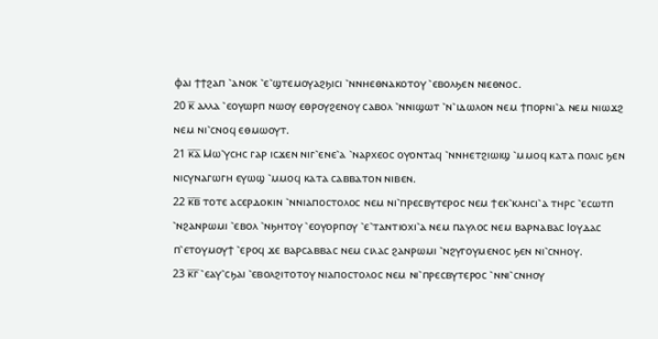ⲫⲁⲓ ϯϯϩⲁⲡ ⳿ⲁⲛⲟⲕ ⳿ⲉ⳿ϣⲧⲉⲙⲟⲩⲁϩϧⲓⲥⲓ ⳿ⲛⲛⲏⲉⲑⲛⲁⲕⲟⲧⲟⲩ ⳿ⲉⲃⲟⲗϧⲉⲛ ⲛⲓⲉⲑⲛⲟⲥ.
20 ⲕ̅ ⲁⲗⲗⲁ ⳿ⲉⲟⲩⲱⲣⲡ ⲛⲱⲟⲩ ⲉⲑⲣⲟⲩϩⲉⲛⲟⲩ ⲥⲁⲃⲟⲗ ⳿ⲛⲛⲓϣⲱⲧ ⳿ⲛ⳿ⲓⲇⲱⲗⲟⲛ ⲛⲉⲙ ϯⲡⲟⲣⲛⲓ⳿ⲁ ⲛⲉⲙ ⲛⲓⲱϫϩ ⲛⲉⲙ ⲛⲓ⳿ⲥⲛⲟϥ ⲉⲑⲙⲱⲟⲩⲧ.
21 ⲕ̅ⲁ̅ Ⲙⲱ⳿ⲩⲥⲏⲥ ⲅⲁⲣ ⲓⲥϫⲉⲛ ⲛⲓⲅ⳿ⲉⲛⲉ⳿ⲁ ⳿ⲛⲁⲣⲭⲉⲟⲥ ⲟⲩⲟⲛⲧⲁϥ ⳿ⲛⲛⲏⲉⲧϩⲓⲱⲓϣ ⳿ⲙⲙⲟϥ ⲕⲁⲧⲁ ⲡⲟⲗⲓⲥ ϧⲉⲛ ⲛⲓⲥⲩⲛⲁⲅⲱⲅⲏ ⲉⲩⲱϣ ⳿ⲙⲙⲟϥ ⲕⲁⲧⲁ ⲥⲁⲃⲃⲁⲧⲟⲛ ⲛⲓⲃⲉⲛ.
22 ⲕ̅ⲃ̅ ⲧⲟⲧⲉ ⲁⲥⲉⲣⲇⲟⲕⲓⲛ ⳿ⲛⲛⲓⲁⲡⲟⲥⲧⲟⲗⲟⲥ ⲛⲉⲙ ⲛⲓ⳿ⲡⲣⲉⲥⲃⲩⲧⲉⲣⲟⲥ ⲛⲉⲙ ϯⲉⲕ⳿ⲕⲗⲏⲥⲓ⳿ⲁ ⲧⲏⲣⲥ ⳿ⲉⲥⲱⲧⲡ ⳿ⲛϩⲁⲛⲣⲱⲙⲓ ⳿ⲉⲃⲟⲗ ⳿ⲛϧⲏⲧⲟⲩ ⳿ⲉⲟⲩⲟⲣⲡⲟⲩ ⳿ⲉ⳿ⲧⲁⲛⲧⲓⲟⲭⲓ⳿ⲁ ⲛⲉⲙ ⲡⲁⲩⲗⲟⲥ ⲛⲉⲙ ⲃⲁⲣⲛⲁⲃⲁⲥ Ⲓⲟⲩⲇⲁⲥ ⲡ⳿ⲉⲧⲟⲩⲙⲟⲩϯ ⳿ⲉⲣⲟϥ ϫⲉ ⲃⲁⲣⲥⲁⲃⲃⲁⲥ ⲛⲉⲙ ⲥⲓⲗⲁⲥ ϩⲁⲛⲣⲱⲙⲓ ⳿ⲛϩⲩⲅⲟⲩⲙⲉⲛⲟⲥ ϧⲉⲛ ⲛⲓ⳿ⲥⲛⲏⲟⲩ.
23 ⲕ̅ⲅ̅ ⳿ⲉⲁⲩ⳿ⲥϧⲁⲓ ⳿ⲉⲃⲟⲗϩⲓⲧⲟⲧⲟⲩ ⲛⲓⲁⲡⲟⲥⲧⲟⲗⲟⲥ ⲛⲉⲙ ⲛⲓ⳿ⲡⲣⲉⲥⲃⲩⲧⲉⲣⲟⲥ ⳿ⲛⲛⲓ⳿ⲥⲛⲏⲟⲩ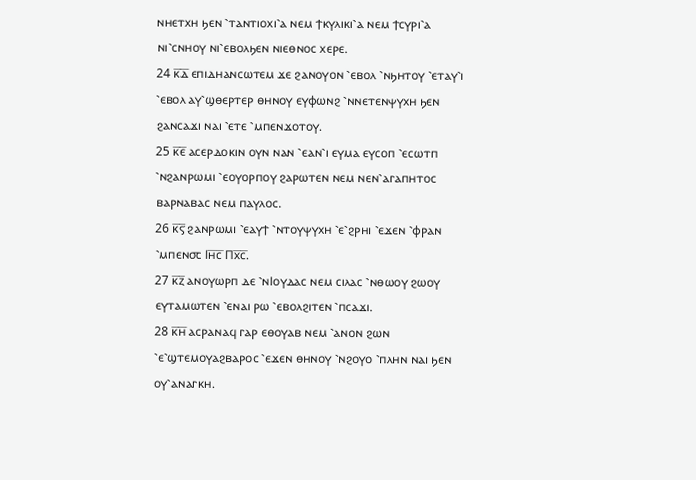ⲛⲏⲉⲧⲭⲏ ϧⲉⲛ ⳿ⲧⲁⲛⲧⲓⲟⲭⲓ⳿ⲁ ⲛⲉⲙ ϯⲕⲩⲗⲓⲕⲓ⳿ⲁ ⲛⲉⲙ ϯⲥⲩⲣⲓ⳿ⲁ ⲛⲓ⳿ⲥⲛⲏⲟⲩ ⲛⲓ⳿ⲉⲃⲟⲗϧⲉⲛ ⲛⲓⲉⲑⲛⲟⲥ ⲭⲉⲣⲉ.
24 ⲕ̅ⲇ̅ ⲉⲡⲓⲇⲏⲁⲛⲥⲱⲧⲉⲙ ϫⲉ ϩⲁⲛⲟⲩⲟⲛ ⳿ⲉⲃⲟⲗ ⳿ⲛϧⲏⲧⲟⲩ ⳿ⲉⲧⲁⲩ⳿ⲓ ⳿ⲉⲃⲟⲗ ⲁⲩ⳿ϣⲑⲉⲣⲧⲉⲣ ⲑⲏⲛⲟⲩ ⲉⲩⲫⲱⲛϩ ⳿ⲛⲛⲉⲧⲉⲛⲯⲩⲭⲏ ϧⲉⲛ ϩⲁⲛⲥⲁϫⲓ ⲛⲁⲓ ⳿ⲉⲧⲉ ⳿ⲙⲡⲉⲛϫⲟⲧⲟⲩ.
25 ⲕ̅ⲉ̅ ⲁⲥⲉⲣⲇⲟⲕⲓⲛ ⲟⲩⲛ ⲛⲁⲛ ⳿ⲉⲁⲛ⳿ⲓ ⲉⲩⲙⲁ ⲉⲩⲥⲟⲡ ⳿ⲉⲥⲱⲧⲡ ⳿ⲛϩⲁⲛⲣⲱⲙⲓ ⳿ⲉⲟⲩⲟⲣⲡⲟⲩ ϩⲁⲣⲱⲧⲉⲛ ⲛⲉⲙ ⲛⲉⲛ⳿ⲁⲅⲁⲡⲏⲧⲟⲥ ⲃⲁⲣⲛⲁⲃⲁⲥ ⲛⲉⲙ ⲡⲁⲩⲗⲟⲥ.
26 ⲕ̅ⲋ̅ ϩⲁⲛⲣⲱⲙⲓ ⳿ⲉⲁⲩϯ ⳿ⲛⲧⲟⲩⲯⲩⲭⲏ ⳿ⲉ⳿ϩⲣⲏⲓ ⳿ⲉϫⲉⲛ ⳿ⲫⲣⲁⲛ ⳿ⲙⲡⲉⲛ⳪ Ⲓⲏ̅ⲥ̅ Ⲡⲭ̅ⲥ̅.
27 ⲕ̅ⲍ̅ ⲁⲛⲟⲩⲱⲣⲡ ⲇⲉ ⳿ⲛⲒⲟⲩⲇⲁⲥ ⲛⲉⲙ ⲥⲓⲗⲁⲥ ⳿ⲛⲑⲱⲟⲩ ϩⲱⲟⲩ ⲉⲩⲧⲁⲙⲱⲧⲉⲛ ⳿ⲉⲛⲁⲓ ⲣⲱ ⳿ⲉⲃⲟⲗϩⲓⲧⲉⲛ ⳿ⲡⲥⲁϫⲓ.
28 ⲕ̅ⲏ̅ ⲁⲥⲣⲁⲛⲁϥ ⲅⲁⲣ ⲉⲑⲟⲩⲁⲃ ⲛⲉⲙ ⳿ⲁⲛⲟⲛ ϩⲱⲛ ⳿ⲉ⳿ϣⲧⲉⲙⲟⲩⲁϩⲃⲁⲣⲟⲥ ⳿ⲉϫⲉⲛ ⲑⲏⲛⲟⲩ ⳿ⲛϩⲟⲩⲟ ⳿ⲡⲗⲏⲛ ⲛⲁⲓ ϧⲉⲛ ⲟⲩ⳿ⲁⲛⲁⲅⲕⲏ.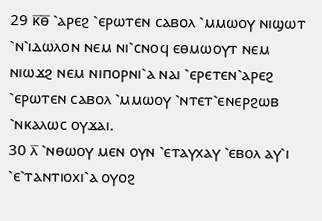29 ⲕ̅ⲑ̅ ⳿ⲁⲣⲉϩ ⳿ⲉⲣⲱⲧⲉⲛ ⲥⲁⲃⲟⲗ ⳿ⲙⲙⲱⲟⲩ ⲛⲓϣⲱⲧ ⳿ⲛ⳿ⲓⲇⲱⲗⲟⲛ ⲛⲉⲙ ⲛⲓ⳿ⲥⲛⲟϥ ⲉⲑⲙⲱⲟⲩⲧ ⲛⲉⲙ ⲛⲓⲱϫϩ ⲛⲉⲙ ⲛⲓⲡⲟⲣⲛⲓ⳿ⲁ ⲛⲁⲓ ⳿ⲉⲣⲉⲧⲉⲛ⳿ⲁⲣⲉϩ ⳿ⲉⲣⲱⲧⲉⲛ ⲥⲁⲃⲟⲗ ⳿ⲙⲙⲱⲟⲩ ⳿ⲛⲧⲉⲧ⳿ⲉⲛⲉⲣϩⲱⲃ ⳿ⲛⲕⲁⲗⲱⲥ ⲟⲩϫⲁⲓ.
30 ⲗ̅ ⳿ⲛⲑⲱⲟⲩ ⲙⲉⲛ ⲟⲩⲛ ⳿ⲉⲧⲁⲩⲭⲁⲩ ⳿ⲉⲃⲟⲗ ⲁⲩ⳿ⲓ ⳿ⲉ⳿ⲧⲁⲛⲧⲓⲟⲭⲓ⳿ⲁ ⲟⲩⲟϩ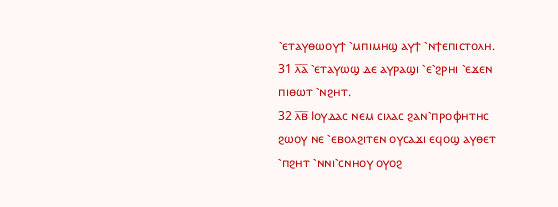⳿ⲉⲧⲁⲩⲑⲱⲟⲩϯ ⳿ⲙⲡⲓⲙⲏϣ ⲁⲩϯ ⳿ⲛϯⲉⲡⲓⲥⲧⲟⲗⲏ.
31 ⲗ̅ⲁ̅ ⳿ⲉⲧⲁⲩⲱϣ ⲇⲉ ⲁⲩⲣⲁϣⲓ ⳿ⲉ⳿ϩⲣⲏⲓ ⳿ⲉϫⲉⲛ ⲡⲓⲑⲱⲧ ⳿ⲛϩⲏⲧ.
32 ⲗ̅ⲃ̅ Ⲓⲟⲩⲇⲁⲥ ⲛⲉⲙ ⲥⲓⲗⲁⲥ ϩⲁⲛ⳿ⲡⲣⲟⲫⲏⲧⲏⲥ ϩⲱⲟⲩ ⲛⲉ ⳿ⲉⲃⲟⲗϩⲓⲧⲉⲛ ⲟⲩⲥⲁϫⲓ ⲉϥⲟϣ ⲁⲩⲑⲉⲧ ⳿ⲡϩⲏⲧ ⳿ⲛⲛⲓ⳿ⲥⲛⲏⲟⲩ ⲟⲩⲟϩ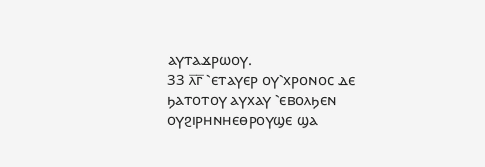ⲁⲩⲧⲁϫⲣⲱⲟⲩ.
33 ⲗ̅ⲅ̅ ⳿ⲉⲧⲁⲩⲉⲣ ⲟⲩ⳿ⲭⲣⲟⲛⲟⲥ ⲇⲉ ϧⲁⲧⲟⲧⲟⲩ ⲁⲩⲭⲁⲩ ⳿ⲉⲃⲟⲗϧⲉⲛ ⲟⲩϩⲓⲣⲏⲛⲏⲉⲑⲣⲟⲩϣⲉ ϣⲁ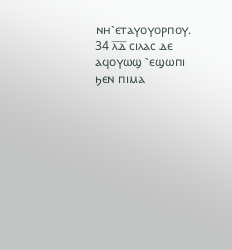ⲛⲏ⳿ⲉⲧⲁⲩⲟⲩⲟⲣⲡⲟⲩ.
34 ⲗ̅ⲇ̅ ⲥⲓⲗⲁⲥ ⲇⲉ ⲁϥⲟⲩⲱϣ ⳿ⲉϣⲱⲡⲓ ϧⲉⲛ ⲡⲓⲙⲁ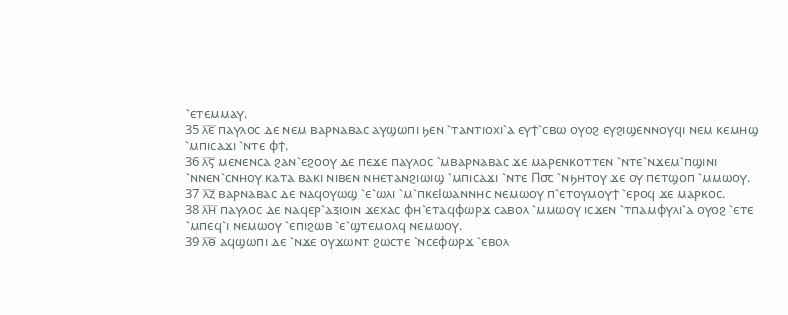⳿ⲉⲧⲉⲙⲙⲁⲩ.
35 ⲗ̅ⲉ̅ ⲡⲁⲩⲗⲟⲥ ⲇⲉ ⲛⲉⲙ ⲃⲁⲣⲛⲁⲃⲁⲥ ⲁⲩϣⲱⲡⲓ ϧⲉⲛ ⳿ⲧⲁⲛⲧⲓⲟⲭⲓ⳿ⲁ ⲉⲩϯ⳿ⲥⲃⲱ ⲟⲩⲟϩ ⲉⲩϩⲓϣⲉⲛⲛⲟⲩϥⲓ ⲛⲉⲙ ⲕⲉⲙⲏϣ ⳿ⲙⲡⲓⲥⲁϫⲓ ⳿ⲛⲧⲉ ⲫϯ.
36 ⲗ̅ⲋ̅ ⲙⲉⲛⲉⲛⲥⲁ ϩⲁⲛ⳿ⲉϩⲟⲟⲩ ⲇⲉ ⲡⲉϫⲉ ⲡⲁⲩⲗⲟⲥ ⳿ⲙⲃⲁⲣⲛⲁⲃⲁⲥ ϫⲉ ⲙⲁⲣⲉⲛⲕⲟⲧⲧⲉⲛ ⳿ⲛⲧⲉ⳿ⲛϫⲉⲙ⳿ⲡϣⲓⲛⲓ ⳿ⲛⲛⲉⲛ⳿ⲥⲛⲏⲟⲩ ⲕⲁⲧⲁ ⲃⲁⲕⲓ ⲛⲓⲃⲉⲛ ⲛⲏⲉⲧⲁⲛϩⲓⲱⲓϣ ⳿ⲙⲡⲓⲥⲁϫⲓ ⳿ⲛⲧⲉ Ⲡ⳪ ⳿ⲛϧⲏⲧⲟⲩ ϫⲉ ⲟⲩ ⲡⲉⲧϣⲟⲡ ⳿ⲙⲙⲱⲟⲩ.
37 ⲗ̅ⲍ̅ ⲃⲁⲣⲛⲁⲃⲁⲥ ⲇⲉ ⲛⲁϥⲟⲩⲱϣ ⳿ⲉ⳿ⲱⲗⲓ ⳿ⲙ⳿ⲡⲕⲉⲒⲱⲁⲛⲛⲏⲥ ⲛⲉⲙⲱⲟⲩ ⲡ⳿ⲉⲧⲟⲩⲙⲟⲩϯ ⳿ⲉⲣⲟϥ ϫⲉ ⲙⲁⲣⲕⲟⲥ.
38 ⲗ̅ⲏ̅ ⲡⲁⲩⲗⲟⲥ ⲇⲉ ⲛⲁϥⲉⲣ⳿ⲁⲝⲓⲟⲓⲛ ϫⲉⲭⲁⲥ ⲫⲏ⳿ⲉⲧⲁϥⲫⲱⲣϫ ⲥⲁⲃⲟⲗ ⳿ⲙⲙⲱⲟⲩ ⲓⲥϫⲉⲛ ⳿ⲧⲡⲁⲙⲫⲩⲗⲓ⳿ⲁ ⲟⲩⲟϩ ⳿ⲉⲧⲉ ⳿ⲙⲡⲉϥ⳿ⲓ ⲛⲉⲙⲱⲟⲩ ⳿ⲉⲡⲓϩⲱⲃ ⳿ⲉ⳿ϣⲧⲉⲙⲟⲗϥ ⲛⲉⲙⲱⲟⲩ.
39 ⲗ̅ⲑ̅ ⲁϥϣⲱⲡⲓ ⲇⲉ ⳿ⲛϫⲉ ⲟⲩϫⲱⲛⲧ ϩⲱⲥⲧⲉ ⳿ⲛⲥⲉⲫⲱⲣϫ ⳿ⲉⲃⲟⲗ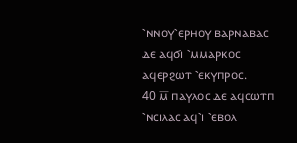⳿ⲛⲛⲟⲩ⳿ⲉⲣⲏⲟⲩ ⲃⲁⲣⲛⲁⲃⲁⲥ ⲇⲉ ⲁϥϭⲓ ⳿ⲙⲙⲁⲣⲕⲟⲥ ⲁϥⲉⲣϩⲱⲧ ⳿ⲉⲕⲩⲡⲣⲟⲥ.
40 ⲙ̅ ⲡⲁⲩⲗⲟⲥ ⲇⲉ ⲁϥⲥⲱⲧⲡ ⳿ⲛⲥⲓⲗⲁⲥ ⲁϥ⳿ⲓ ⳿ⲉⲃⲟⲗ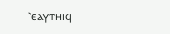⳿ⲉⲁⲩⲧⲏⲓϥ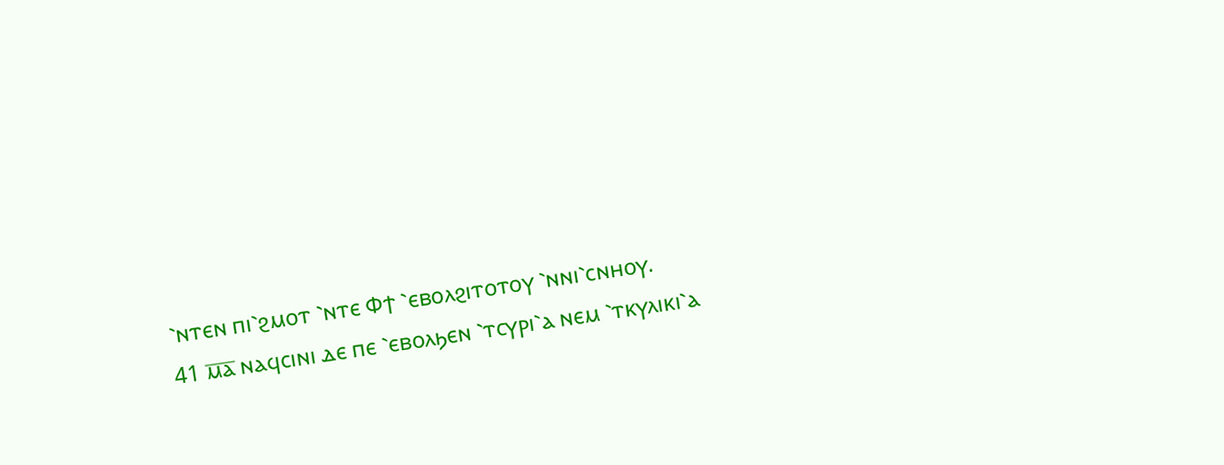⳿ⲛⲧⲉⲛ ⲡⲓ⳿ϩⲙⲟⲧ ⳿ⲛⲧⲉ Ⲫϯ ⳿ⲉⲃⲟⲗϩⲓⲧⲟⲧⲟⲩ ⳿ⲛⲛⲓ⳿ⲥⲛⲏⲟⲩ.
41 ⲙ̅ⲁ̅ ⲛⲁϥⲥⲓⲛⲓ ⲇⲉ ⲡⲉ ⳿ⲉⲃⲟⲗϧⲉⲛ ⳿ⲧⲥⲩⲣⲓ⳿ⲁ ⲛⲉⲙ ⳿ⲧⲕⲩⲗⲓⲕⲓ⳿ⲁ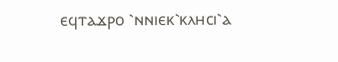ⲉϥⲧⲁϫⲣⲟ ⳿ⲛⲛⲓⲉⲕ⳿ⲕⲗⲏⲥⲓ⳿ⲁ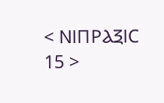< ⲚⲒⲠⲢⲀⲜⲒⲤ 15 >